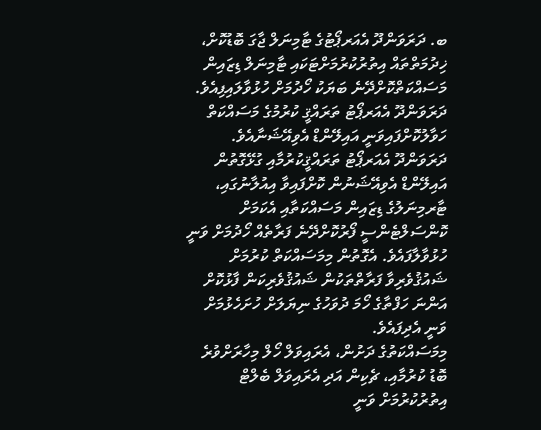ބ. ދަރަވަންދޫ އެއަރޕޯޓުގެ ޓާމިނަލް ޖާގަ ބޮޑުކޮށް، ޚިދުމަތްތައް އިތުރުކުރުމަށްޓަކައި ޓާމިނަލް ޑިޒައިން މަސައްކަތްކޮށްދޭނެ ބަޔަކު ހޯދުމަށް ހުޅުވާލައިފިއެވެ. ދަރަވަންދޫ އެއަރޕޯޓު ތަރައްޤީ ކުރުމުގެ މަސައްކަތް ހަވާލުކޮށްފައިވަނީ އައިލޭންޑް އެވިއޭޝަނާއެވެ.
ދަރަވަންދޫ އެއަރޕޯޓު ތަރައްޤީކުރުމާއި ގުޅޭގޮތުން އައިލޭންޑް އެވިއޭޝަނުން ކޮށްފައިވާ އިއުލާނުގައި، ޓާރމިނަލުގެ ޑިޒައިން މަސައްކަތާއި އެކަމަށް ކޮންސަލްޓެންސީ ފޯރުކޮށްދޭނެ ފަރާތެއް ހޯދުމަށް ވަނީ ހުޅުވާލާފައެވެ. އެގޮތުން މިމަސައްކަތް ކުރުމަށް ޝައުޤުވެރިވާ ފަރާތްތަކުން ޝައުޤުވެރިކަން ފާޅުކޮށް އަންނަ ހަފްތާގެ ހޯމަ ދުވަހުގެ ނިޔަލަށް ހުށަހެޅުމަށް ވަނީ އެދިފައެވެ.
މިމަސައްކަތުގެ ދަށުން، އެރައިވަލް ހޯލް މިހާރަށްވުރެ ބޮޑު ކުރުމާއި، ޗެކިން އަދި އެރައިވަލް ބެލްޓް އިތުރުކުރުމަށް ވަނީ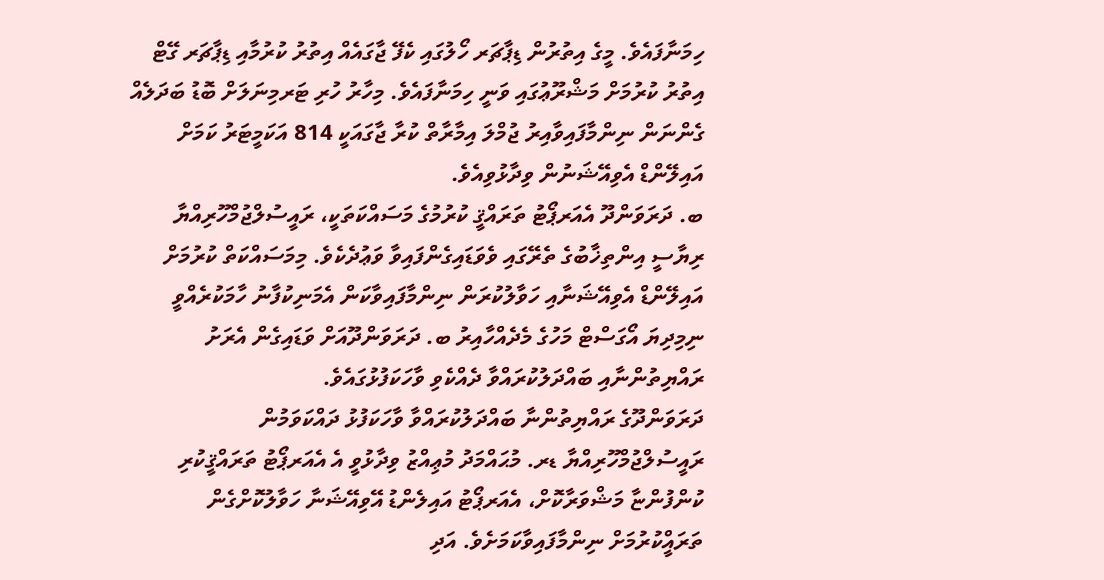ހިމަނާފައެވެ. މީގެ އިތުރުން ޑިޕާޗަރ ހޯލުގައި ކެފޭ ޖާގައެއް އިތުރު ކުރުމާއި ޑިޕާޗަރ ގޭޓް އިތުރު ކުރުމަށް މަޝްރޫޢުގައި ވަނީ ހިމަނާފައެވެ. މިހާރު ހުރި ޓަރމިނަލަށް ބޮޑު ބަދަލެއް ގެންނަން ނިންމާފައިވާއިރު ޖުމްލަ އިމާރާތް ކުރާ ޖާގައަކީ 814 އަކަމީޓަރު ކަމަށް އައިލޭންޑް އެވިއޭޝަނުން ވިދާޅުވިއެވެ.
ބ. ދަރަވަންދޫ އެއަރޕޯޓު ތަރައްޤީ ކުރުމުގެ މަސައްކަތަކީ، ރައީސުލްޖުމްހޫރިއްޔާ ރިޔާސީ އިންތިޚާބުގެ ތެރޭގައި ވެވަޑައިގެންފައިވާ ވަޢުދެކެވެ. މިމަސައްކަތް ކުރުމަށް އައިލޭންޑް އެވިއޭޝަނާއި ހަވާލުކުރަން ނިންމާފައިވާކަން އެމަނިކުފާނު ހާމަކުރެއްވީ ނިމިދިޔަ އޯގަސްޓް މަހުގެ މެދެއްހާއިރު ބ. ދަރަވަންދޫއަށް ވަޑައިގެން އެރަށު ރައްޔިތުންނާއި ބައްދަލުކުރައްވާ ދެއްކެވި ވާހަކަފުޅުގައެވެ.
ދަރަވަންދޫގެ ރައްޔިތުންނާ ބައްދަލުކުރައްވާ ވާހަކަފުޅު ދައްކަވަމުން ރައީސުލްޖުމްހޫރިއްޔާ ޑރ. މުޙައްމަދު މުޢިއްޒު ވިދާޅުވީ އެ އެއަރޕޯޓު ތަރައްޤީކުރި ކުންފުންޏާ މަޝްވަރާކޮށް، އެއަރޕޯޓު އައިލެންޑު އޭވިއޭޝަނާ ހަވާލުކޮށްގެން ތަރައްީކުރުމަށް ނިންމާފައިވާކަމަށެވެ. އަދި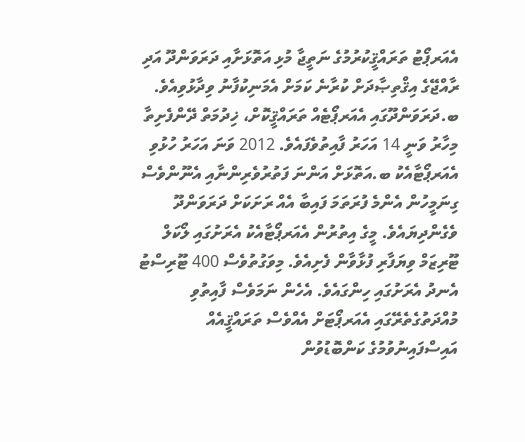އެއަރޕޯޓު ތަރައްޤީކުރުމުގެ ނަތީޖާ މުޅި އަތޮޅަށާއި ދަރަވަންދޫ އަދި ރާއްޖޭގެ އިޤްތިޞާދަށް ކުރާނެ ކަމަށް އެމަނިކުފާނު ވިދާޅުވިއެވެ.
ބ.ދަރަވަންދޫގައި އެއަރޕޯޓެއް ތަރައްޤީކޮށް، ޚިދުމަތް ދޭންފެށިތާ މިހާރު ވަނީ 14 އަހަރު ފާއިތުވެފައެވެ. 2012 ވަނަ އަހަރު ހުޅުވި އެއަރޕޯޓާއެކު ބ.އަތޮޅަށް އަންނަ ފަތުރުވެރިންނާއި އެނޫންވެސް ގިނަމީހުން އެންމެ ފުރަތަމަ ފައިބާ އެއް ރަށަކަށް ދަރަވަންދޫ ވެގެންދިޔައެވެ. މީގެ އިތުރުން އެއަރޕޯޓާއެކު އެރަށުގައި ލޯކަލް ޓޫރިޒަމް ވިޔަފާރި ފުޅާވާން ފެށިއެވެ. މިވަގުތުވެސް 400 ޓޫރިސްޓު އެނދު އެރަށުގައި ހިންގައެވެ. އެހެން ނަމަވެސް ފާއިތުވި މުއްދަތުގެތެރޭގައި އެއަރޕޯޓަށް އެއްވެސް ތަރައްޤީއެއް އައިސްފައިނުވުމުގެ ކަންބޮޑުވުން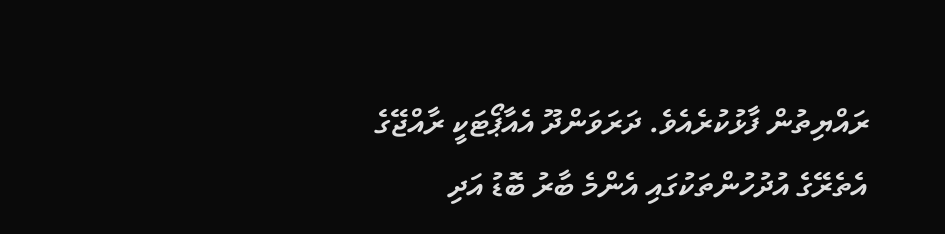ރައްޔިތުން ފާޅުކުރެއެވެ. ދަރަވަންދޫ އެއާޕޯޓަކީ ރާއްޖޭގެ އެތެރޭގެ އުދުހުންތަކުގައި އެންމެ ބާރު ބޮޑު އަދި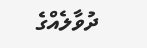ދުވާލެއްގެ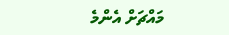މައްޗަށް އެންމެ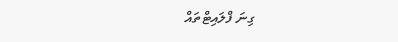ގިނަ ފްލައިޓްތައް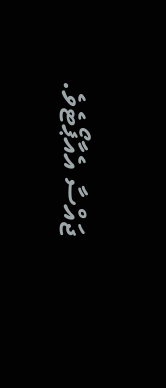ޖައްސާ އެއާޕޯޓެވެ.